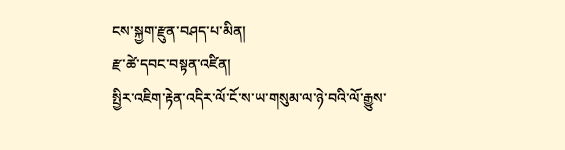ངས་སྐྱག་རྫུན་བཤད་པ་མིན།
རྫ་ཚེ་དབང་བསྟན་འཛིན།
སྤྱིར་འཇིག་རྟེན་འདིར་ལོ་ངོ་ས་ཡ་གསུམ་ལ་ཉེ་བའི་ལོ་རྒྱུས་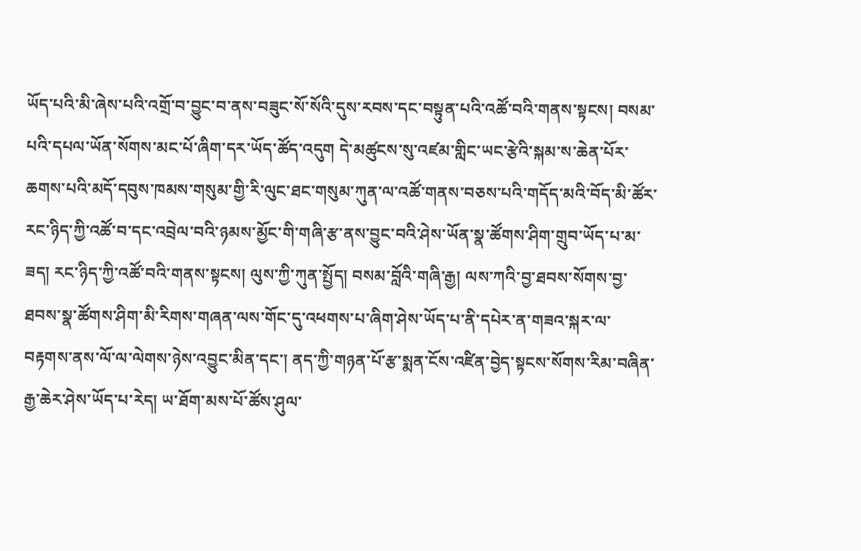ཡོད་པའི་མི་ཞེས་པའི་འགྲོ་བ་བྱུང་བ་ནས་བཟུང་སོ་སོའི་དུས་རབས་དང་བསྟུན་པའི་འཚོ་བའི་གནས་སྟངས། བསམ་པའི་དཔལ་ཡོན་སོགས་མང་པོ་ཞིག་དར་ཡོད་ཚོད་འདུག དེ་མཚུངས་སུ་འཛམ་གླིང་ཡང་རྩེའི་སྐམ་ས་ཆེན་པོར་ཆགས་པའི་མདོ་དབུས་ཁམས་གསུམ་གྱི་རི་ལུང་ཐང་གསུམ་ཀུན་ལ་འཚོ་གནས་བཅས་པའི་གདོད་མའི་བོད་མི་ཚོར་རང་ཉིད་ཀྱི་འཚོ་བ་དང་འབྲེལ་བའི་ཉམས་མྱོང་གི་གཞི་རྩ་ནས་བྱུང་བའི་ཤེས་ཡོན་སྣ་ཚོགས་ཤིག་གྲུབ་ཡོད་པ་མ་ཟད། རང་ཉིད་ཀྱི་འཚོ་བའི་གནས་སྟངས། ལུས་ཀྱི་ཀུན་སྤྱོད། བསམ་བློའི་གཞི་རྒྱ། ལས་ཀའི་བྱ་ཐབས་སོགས་བྱ་ཐབས་སྣ་ཚོགས་ཤིག་མི་རིགས་གཞན་ལས་གོང་དུ་འཕགས་པ་ཞིག་ཤེས་ཡོད་པ་ནི་དཔེར་ན་གཟའ་སྐར་ལ་བརྟགས་ནས་ལོ་ལ་ལེགས་ཉེས་འབྱུང་མིན་དང་། ནད་ཀྱི་གཉན་པོ་རྩ་སྨན་ངོས་འཛིན་བྱེད་སྟངས་སོགས་རིམ་བཞིན་རྒྱ་ཆེར་ཤེས་ཡོད་པ་རེད། ཡ་ཐོག་མས་པོ་ཚོས་ཤུལ་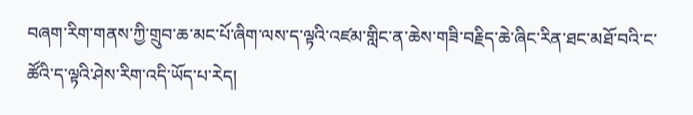བཞག་རིག་གནས་ཀྱི་གྲུབ་ཆ་མང་པོ་ཞིག་ལས་ད་ལྟའི་འཛམ་གླིང་ན་ཆེས་གཟི་བརྗིད་ཆེ་ཞིང་རིན་ཐང་མཐོ་བའི་ང་ཚོའི་ད་ལྟའི་ཤེས་རིག་འདི་ཡོད་པ་རེད།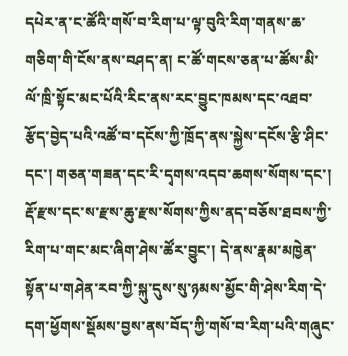དཔེར་ན་ང་ཚོའི་གསོ་བ་རིག་པ་ལྟ་བུའི་རིག་གནས་ཆ་གཅིག་གི་ངོས་ནས་བཤད་ན། ང་ཚོ་གངས་ཅན་པ་ཚོས་མི་ལོ་ཁྲི་སྟོང་མང་པོའི་རིང་ནས་རང་བྱུང་ཁམས་དང་འཐབ་རྩོད་བྱེད་པའི་འཚོ་བ་དངོས་ཀྱི་ཁྲོད་ནས་སྐྱེས་དངོས་རྩི་ཤིང་དང་། གཅན་གཟན་དང་རི་དྭགས་འདབ་ཆགས་སོགས་དང་། རྡོ་རྫས་དང་ས་རྫས་ཆུ་རྫས་སོགས་ཀྱིས་ནད་བཅོས་ཐབས་ཀྱི་རིག་པ་གང་མང་ཞིག་ཤེས་ཚོར་བྱུང་། དེ་ནས་རྣམ་མཁྱེན་སྟོན་པ་གཤེན་རབ་ཀྱི་སྐུ་དུས་སུ་ཉམས་མྱོང་གི་ཤེས་རིག་དེ་དག་ཕྱོགས་སྡོམས་བྱས་ནས་བོད་ཀྱི་གསོ་བ་རིག་པའི་གཞུང་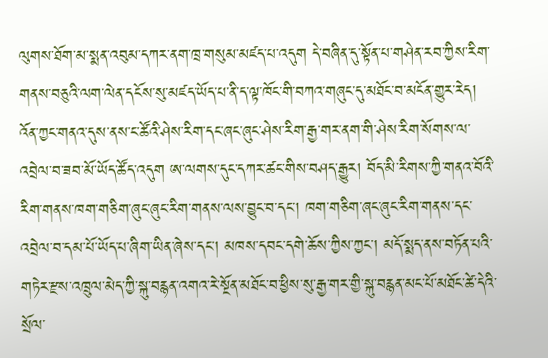ལུགས་ཐོག་མ་སྨན་འབུམ་དཀར་ནག་ཁྲ་གསུམ་མཛད་པ་འདུག དེ་བཞིན་དུ་སྟོན་པ་གཤེན་རབ་ཀྱིས་རིག་གནས་བཅུའི་ལག་ལེན་དངོས་སུ་མཛད་ཡོད་པ་ནི་ད་ལྟ་ཁོང་གི་བཀའ་གཞུང་དུ་མཐོང་བ་མངོན་གྱུར་རེད།
འོན་ཀྱང་གནའ་དུས་ནས་ང་ཚོའི་ཤེས་རིག་དང་ཞང་ཞུང་ཤེས་རིག་རྒྱ་གར་ནག་གི་ཤེས་རིག་སོགས་ལ་འབྲེལ་བ་ཟབ་མོ་ཡོད་ཚོད་འདུག ཨ་ལགས་དུང་དཀར་ཚང་གིས་བཤད་རྒྱུར། བོད་མི་རིགས་ཀྱི་གནའ་བོའི་རིག་གནས་ཁག་གཅིག་ཞུང་ཞུང་རིག་གནས་ལས་བྱུང་བ་དང་། ཁག་གཅིག་ཞང་ཞུང་རིག་གནས་དང་འབྲེལ་བ་དམ་པོ་ཡོད་པ་ཞིག་ཡིན་ཞེས་དང་། མཁས་དབང་དགེ་ཆོས་ཀྱིས་ཀྱང་། མདོ་སྨད་ནས་བཏོན་པའི་གཏེར་རྫས་འཁྲུལ་མེད་ཀྱི་སྐུ་བརྙན་འགའ་རེ་སྔོན་མཐོང་བ་ཕྱིས་སུ་རྒྱ་གར་གྱི་སྐུ་བརྙན་མང་པོ་མཐོང་ཚེ་དེའི་སྲོལ་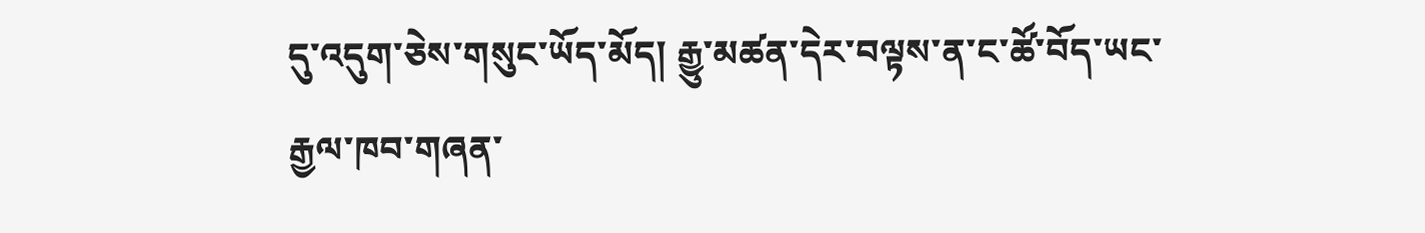དུ་འདུག་ཅེས་གསུང་ཡོད་མོད། རྒྱུ་མཚན་དེར་བལྟས་ན་ང་ཚོ་བོད་ཡང་རྒྱལ་ཁབ་གཞན་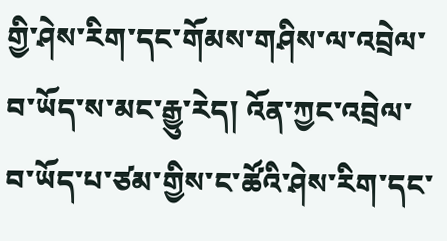གྱི་ཤེས་རིག་དང་གོམས་གཤིས་ལ་འབྲེལ་བ་ཡོད་ས་མང་རྒྱུ་རེད། འོན་ཀྱང་འབྲེལ་བ་ཡོད་པ་ཙམ་གྱིས་ང་ཚོའི་ཤེས་རིག་དང་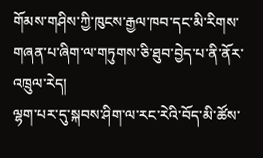གོམས་གཤིས་ཀྱི་ཁུངས་རྒྱལ་ཁབ་དང་མི་རིགས་གཞན་པ་ཞིག་ལ་གཏུགས་ཅི་ཐུབ་བྱེད་པ་ནི་ནོར་འཁྲུལ་རེད།
ལྷག་པར་དུ་སྐབས་ཤིག་ལ་རང་རེའི་བོད་མི་ཚོས་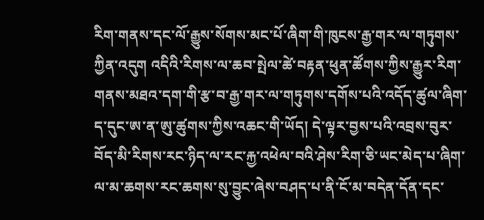རིག་གནས་དང་ལོ་རྒྱུས་སོགས་མང་པོ་ཞིག་གི་ཁུངས་རྒྱ་གར་ལ་གཏུགས་ཀྱིན་འདུག འདིའི་རིགས་ལ་ཆབ་སྤེལ་ཚེ་བརྟན་ཕུན་ཚོགས་ཀྱིས་རྒྱུར་རིག་གནས་མཐའ་དག་གི་རྩ་བ་རྒྱ་གར་ལ་གཏུགས་དགོས་པའི་འདོད་ཚུལ་ཞིག་ད་དུང་ཨ་ན་ཨུ་ཚུགས་ཀྱིས་འཆང་གི་ཡོད། དེ་ལྟར་བྱས་པའི་འབྲས་བུར་བོད་མི་རིགས་རང་ཉིད་ལ་རང་རྐྱ་འཕེལ་བའི་ཤེས་རིག་ཅི་ཡང་མེད་པ་ཞིག་ལ་མ་ཆགས་རང་ཆགས་སུ་བྱུང་ཞེས་བཤད་པ་ནི་ངོ་མ་བདེན་དོན་དང་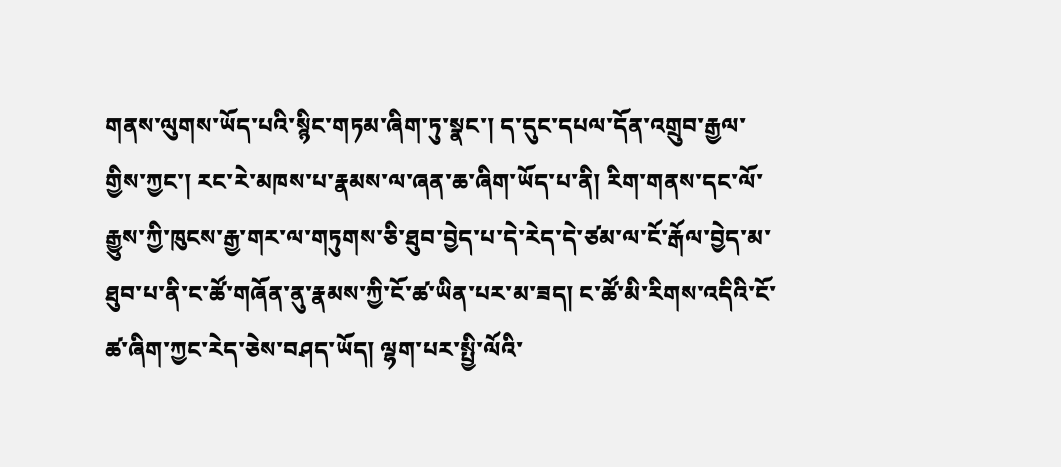གནས་ལུགས་ཡོད་པའི་སྙིང་གཏམ་ཞིག་ཏུ་སྣང་། ད་དུང་དཔལ་དོན་འགྲུབ་རྒྱལ་གྱིས་ཀྱང་། རང་རེ་མཁས་པ་རྣམས་ལ་ཞན་ཆ་ཞིག་ཡོད་པ་ནི། རིག་གནས་དང་ལོ་རྒྱུས་ཀྱི་ཁུངས་རྒྱ་གར་ལ་གཏུགས་ཅི་ཐུབ་བྱེད་པ་དེ་རེད་དེ་ཙམ་ལ་ངོ་རྒོལ་བྱེད་མ་ཐུབ་པ་ནི་ང་ཚོ་གཞོན་ནུ་རྣམས་ཀྱི་ངོ་ཚ་ཡིན་པར་མ་ཟད། ང་ཚོ་མི་རིགས་འདིའི་ངོ་ཚ་ཞིག་ཀྱང་རེད་ཅེས་བཤད་ཡོད། ལྷག་པར་སྤྱི་ལོའི་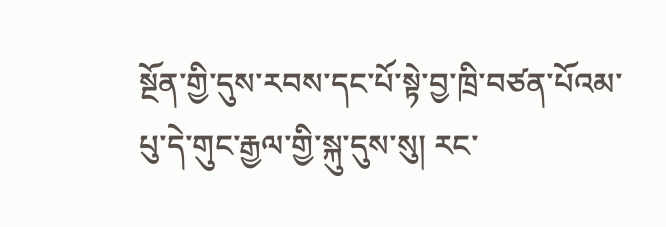སྔོན་གྱི་དུས་རབས་དང་པོ་སྟེ་བྱ་ཁྲི་བཙན་པོའམ་པུ་དེ་གུང་རྒྱལ་གྱི་སྐུ་དུས་སུ། རང་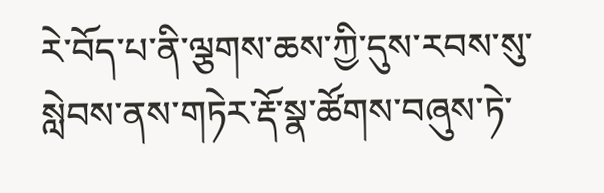རེ་བོད་པ་ནི་ལྕགས་ཆས་ཀྱི་དུས་རབས་སུ་སླེབས་ནས་གཏེར་རྡོ་སྣ་ཚོགས་བཞུས་ཏེ་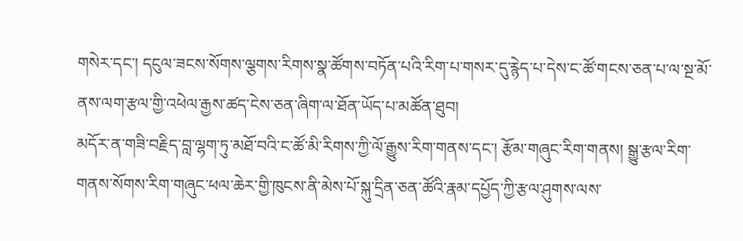གསེར་དང་། དངུལ་ཟངས་སོགས་ལྕགས་རིགས་སྣ་ཚོགས་བཏོན་པའི་རིག་པ་གསར་དུ་རྙེད་པ་དེས་ང་ཚོ་གངས་ཅན་པ་ལ་སྔ་མོ་ནས་ལག་རྩལ་གྱི་འཕེལ་རྒྱས་ཚད་ངེས་ཅན་ཞིག་ལ་ཐོན་ཡོད་པ་མཚོན་ཐུབ།
མདོར་ན་གཟི་བརྗིད་བླ་ལྷག་ཏུ་མཐོ་བའི་ང་ཚོ་མི་རིགས་ཀྱི་ལོ་རྒྱུས་རིག་གནས་དང་། རྩོམ་གཞུང་རིག་གནས། སྒྱུ་རྩལ་རིག་གནས་སོགས་རིག་གཞུང་ཕལ་ཆེར་གྱི་ཁུངས་ནི་མེས་པོ་སྐུ་དྲིན་ཅན་ཚོའི་རྣམ་དཔྱོད་ཀྱི་རྩལ་ཤུགས་ལས་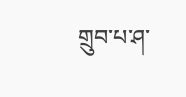གྲུབ་པ་ཤ་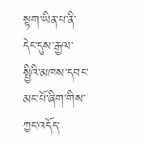སྟག་ཡིན་པ་ནི་དེང་དུས་རྒྱལ་སྤྱིའི་མཁས་དབང་མང་པོ་ཞིག་གིས་ཀྱང་འདོད་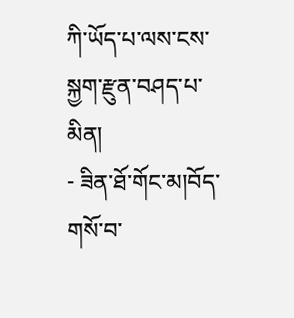ཀི་ཡོད་པ་ལས་ངས་སྐྱག་རྫུན་བཤད་པ་མིན།
- ཟིན་ཐོ་གོང་མ།བོད་གསོ་བ་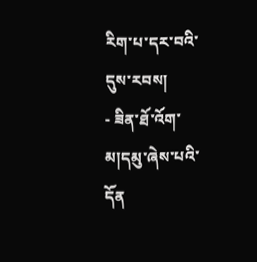རིག་པ་དར་བའི་དུས་རབས།
- ཟིན་ཐོ་འོག་མ།དམུ་ཞེས་པའི་དོན